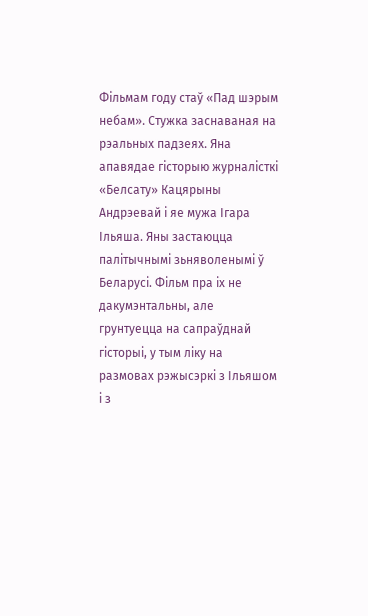Фільмам году стаў «Пад шэрым небам». Стужка заснаваная на рэальных падзеях. Яна апавядае гісторыю журналісткі «Белсату» Кацярыны Андрэевай і яе мужа Ігара Ільяша. Яны застаюцца палітычнымі зьняволенымі ў Беларусі. Фільм пра іх не дакумэнтальны, але грунтуецца на сапраўднай гісторыі, у тым ліку на размовах рэжысэркі з Ільяшом і з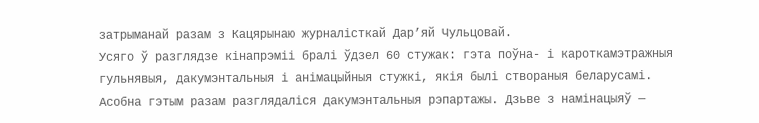затрыманай разам з Кацярынаю журналісткай Дар’яй Чульцовай.
Усяго ў разглядзе кінапрэміі бралі ўдзел 60 стужак: гэта поўна- і кароткамэтражныя гульнявыя, дакумэнтальныя і анімацыйныя стужкі, якія былі створаныя беларусамі. Асобна гэтым разам разглядаліся дакумэнтальныя рэпартажы. Дзьве з намінацыяў —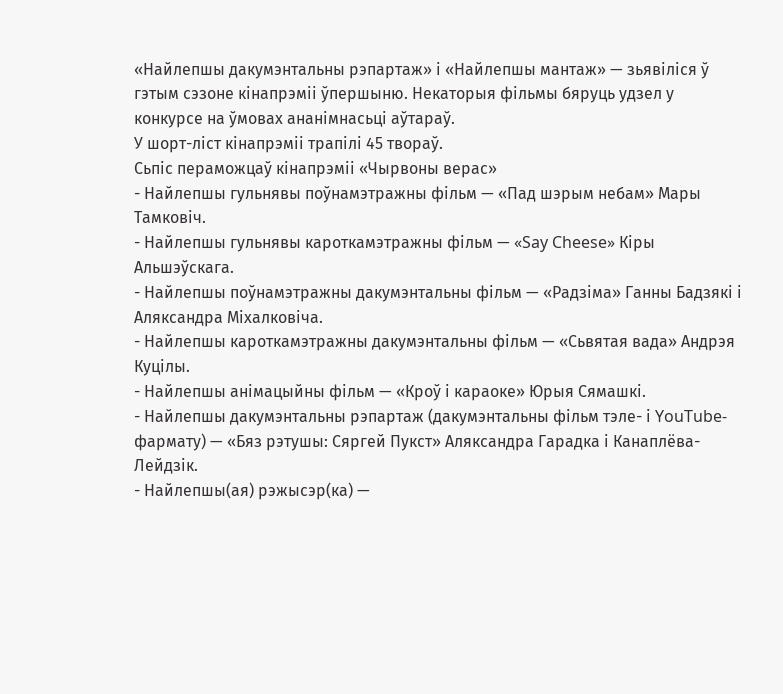«Найлепшы дакумэнтальны рэпартаж» і «Найлепшы мантаж» — зьявіліся ў гэтым сэзоне кінапрэміі ўпершыню. Некаторыя фільмы бяруць удзел у конкурсе на ўмовах ананімнасьці аўтараў.
У шорт-ліст кінапрэміі трапілі 45 твораў.
Сьпіс пераможцаў кінапрэміі «Чырвоны верас»
- Найлепшы гульнявы поўнамэтражны фільм — «Пад шэрым небам» Мары Тамковіч.
- Найлепшы гульнявы кароткамэтражны фільм — «Say Cheese» Кіры Альшэўскага.
- Найлепшы поўнамэтражны дакумэнтальны фільм — «Радзіма» Ганны Бадзякі і Аляксандра Міхалковіча.
- Найлепшы кароткамэтражны дакумэнтальны фільм — «Сьвятая вада» Андрэя Куцілы.
- Найлепшы анімацыйны фільм — «Кроў і караоке» Юрыя Сямашкі.
- Найлепшы дакумэнтальны рэпартаж (дакумэнтальны фільм тэле- і YouTube-фармату) — «Бяз рэтушы: Сяргей Пукст» Аляксандра Гарадка і Канаплёва-Лейдзік.
- Найлепшы(ая) рэжысэр(ка) —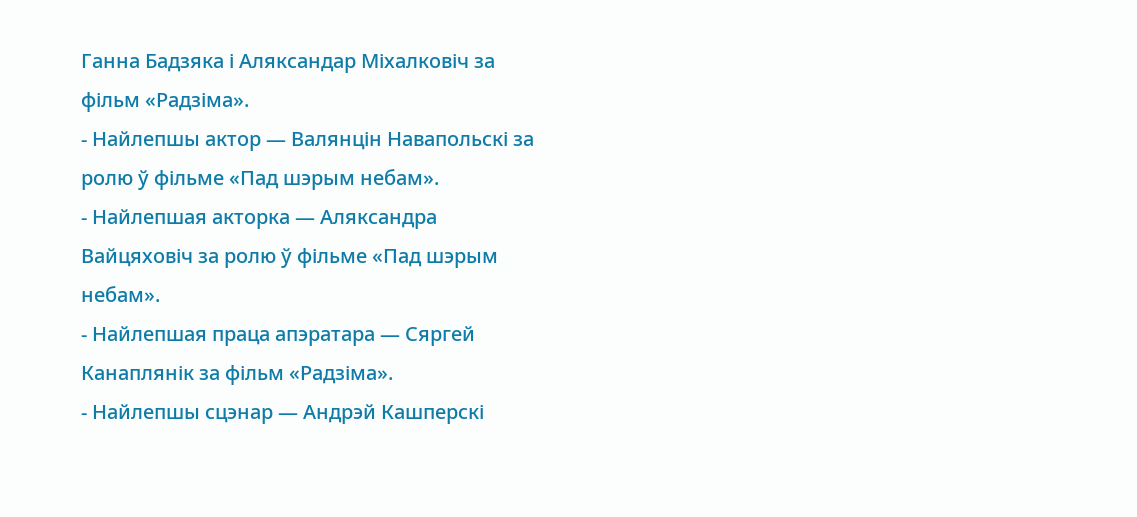Ганна Бадзяка і Аляксандар Міхалковіч за фільм «Радзіма».
- Найлепшы актор — Валянцін Навапольскі за ролю ў фільме «Пад шэрым небам».
- Найлепшая акторка — Аляксандра Вайцяховіч за ролю ў фільме «Пад шэрым небам».
- Найлепшая праца апэратара — Сяргей Канаплянік за фільм «Радзіма».
- Найлепшы сцэнар — Андрэй Кашперскі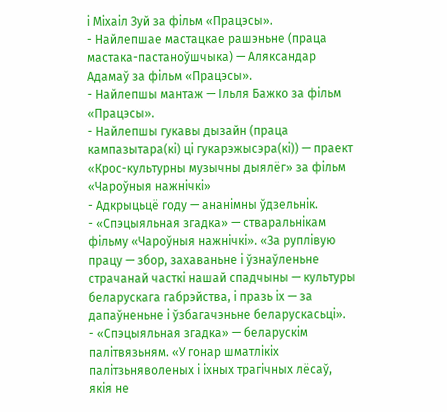і Міхаіл Зуй за фільм «Працэсы».
- Найлепшае мастацкае рашэньне (праца мастака-пастаноўшчыка) — Аляксандар Адамаў за фільм «Працэсы».
- Найлепшы мантаж — Iльля Бажко за фільм «Працэсы».
- Найлепшы гукавы дызайн (праца кампазытара(кі) ці гукарэжысэра(кі)) — праект «Крос-культурны музычны дыялёг» за фільм «Чароўныя нажнічкі»
- Адкрыцьцё году — ананімны ўдзельнік.
- «Спэцыяльная згадка» — стваральнікам фільму «Чароўныя нажнічкі». «За руплівую працу — збор, захаваньне і ўзнаўленьне страчанай часткі нашай спадчыны — культуры беларускага габрэйства, і празь іх — за дапаўненьне і ўзбагачэньне беларускасьці».
- «Спэцыяльная згадка» — беларускім палітвязьням. «У гонар шматлікіх палітзьняволеных і іхных трагічных лёсаў, якія не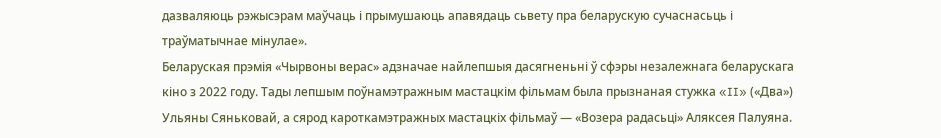дазваляюць рэжысэрам маўчаць і прымушаюць апавядаць сьвету пра беларускую сучаснасьць і траўматычнае мінулае».
Беларуская прэмія «Чырвоны верас» адзначае найлепшыя дасягненьні ў сфэры незалежнага беларускага кіно з 2022 году. Тады лепшым поўнамэтражным мастацкім фільмам была прызнаная стужка «II» («Два») Ульяны Сяньковай, а сярод кароткамэтражных мастацкіх фільмаў — «Возера радасьці» Аляксея Палуяна.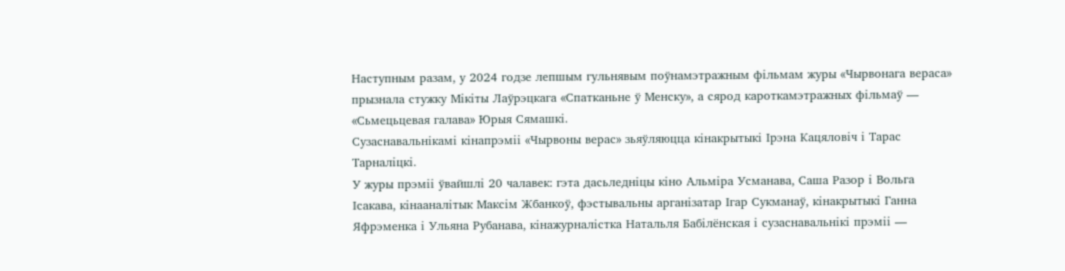Наступным разам, у 2024 годзе лепшым гульнявым поўнамэтражным фільмам журы «Чырвонага вераса» прызнала стужку Мікіты Лаўрэцкага «Спатканьне ў Менску», а сярод кароткамэтражных фільмаў — «Сьмецьцевая галава» Юрыя Сямашкі.
Сузаснавальнікамі кінапрэміі «Чырвоны верас» зьяўляюцца кінакрытыкі Ірэна Кацяловіч і Тарас Тарналіцкі.
У журы прэміі ўвайшлі 20 чалавек: гэта дасьледніцы кіно Альміра Усманава, Саша Разор і Вольга Ісакава, кінааналітык Максім Жбанкоў, фэстывальны арганізатар Ігар Сукманаў, кінакрытыкі Ганна Яфрэменка і Ульяна Рубанава, кінажурналістка Натальля Бабілёнская і сузаснавальнікі прэміі —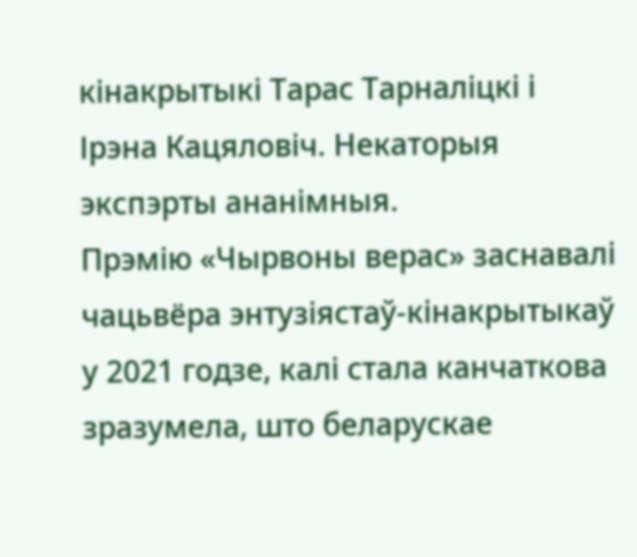кінакрытыкі Тарас Тарналіцкі і Ірэна Кацяловіч. Некаторыя экспэрты ананімныя.
Прэмію «Чырвоны верас» заснавалі чацьвёра энтузіястаў-кінакрытыкаў у 2021 годзе, калі стала канчаткова зразумела, што беларускае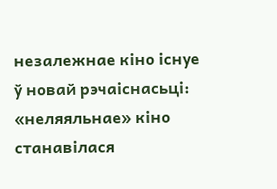незалежнае кіно існуе ў новай рэчаіснасьці: «неляяльнае» кіно станавілася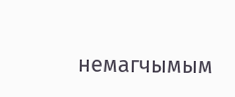немагчымым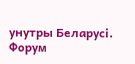унутры Беларусі.
Форум